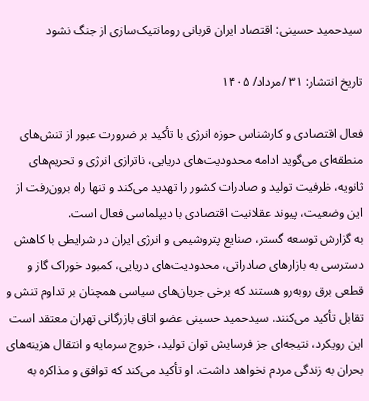سیدحمید حسینی: اقتصاد ایران قربانی رومانتیک‌سازی از جنگ نشود

تاریخ انتشار: ۳۱ /مرداد/ ۱۴۰۵

فعال اقتصادی و کارشناس حوزه انرژی با تأکید بر ضرورت عبور از تنش‌های منطقه‌ای می‌گوید ادامه محدودیت‌های دریایی، ناترازی انرژی و تحریم‌های ثانویه، ظرفیت تولید و صادرات کشور را تهدید می‌کند و تنها راه برون‌رفت از این وضعیت، پیوند عقلانیت اقتصادی با دیپلماسی فعال است.
به گزارش توسعه گستر، صنایع پتروشیمی و انرژی ایران در شرایطی با کاهش دسترسی به بازارهای صادراتی، محدودیت‌های دریایی، کمبود خوراک گاز و قطعی برق روبه‌رو هستند که برخی جریان‌های سیاسی همچنان بر تداوم تنش و تقابل تأکید می‌کنند. سیدحمید حسینی عضو اتاق بازرگانی تهران معتقد است این رویکرد، نتیجه‌ای جز فرسایش توان تولید، خروج سرمایه و انتقال هزینه‌های بحران به زندگی مردم نخواهد داشت. او تأکید می‌کند که توافق و مذاکره به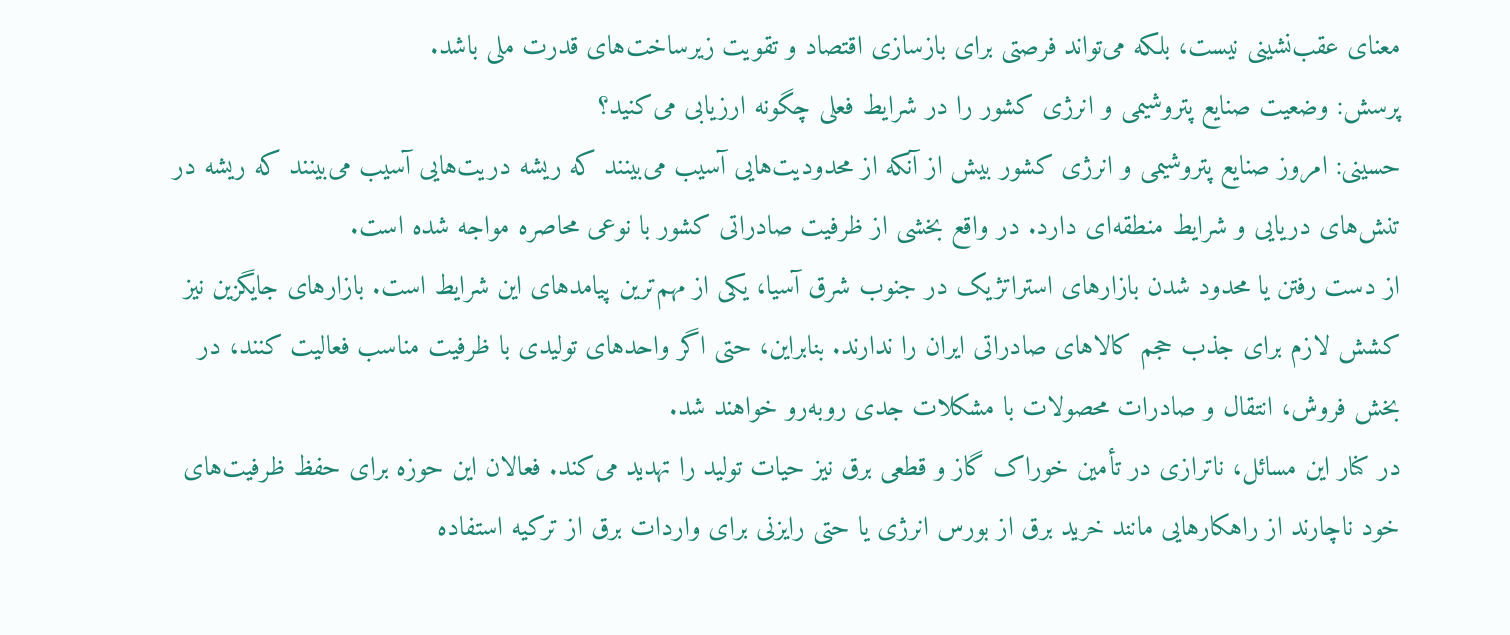معنای عقب‌نشینی نیست، بلکه می‌تواند فرصتی برای بازسازی اقتصاد و تقویت زیرساخت‌های قدرت ملی باشد.
پرسش: وضعیت صنایع پتروشیمی و انرژی کشور را در شرایط فعلی چگونه ارزیابی می‌کنید؟
حسینی: امروز صنایع پتروشیمی و انرژی کشور بیش از آنکه از محدودیت‌هایی آسیب می‌بینند که ریشه دریت‌هایی آسیب می‌بینند که ریشه در تنش‌های دریایی و شرایط منطقه‌ای دارد. در واقع بخشی از ظرفیت صادراتی کشور با نوعی محاصره مواجه شده است.
از دست رفتن یا محدود شدن بازارهای استراتژیک در جنوب شرق آسیا، یکی از مهم‌ترین پیامدهای این شرایط است. بازارهای جایگزین نیز کشش لازم برای جذب حجم کالاهای صادراتی ایران را ندارند. بنابراین، حتی اگر واحدهای تولیدی با ظرفیت مناسب فعالیت کنند، در بخش فروش، انتقال و صادرات محصولات با مشکلات جدی روبه‌رو خواهند شد.
در کنار این مسائل، ناترازی در تأمین خوراک گاز و قطعی برق نیز حیات تولید را تهدید می‌کند. فعالان این حوزه برای حفظ ظرفیت‌های خود ناچارند از راهکارهایی مانند خرید برق از بورس انرژی یا حتی رایزنی برای واردات برق از ترکیه استفاده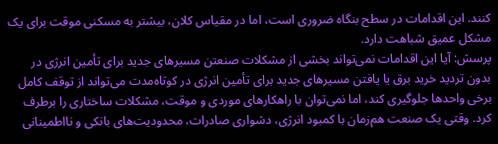کنند. این اقدامات در سطح بنگاه ضروری است، اما در مقیاس کلان، بیشتر به مسکنی موقت برای یک مشکل عمیق شباهت دارد.
پرسش: آیا این اقدامات نمی‌تواند بخشی از مشکلات صنعتن مسیرهای جدید برای تأمین انرژی در بدون تردید خرید برق یا یافتن مسیرهای جدید برای تأمین انرژی در کوتاه‌مدت می‌تواند از توقف کامل برخی واحدها جلوگیری کند، اما نمی‌توان با راهکارهای موردی و موقت، مشکلات ساختاری را برطرف کرد. وقتی یک صنعت هم‌زمان با کمبود انرژی، دشواری صادرات، محدودیت‌های بانکی و نااطمینانی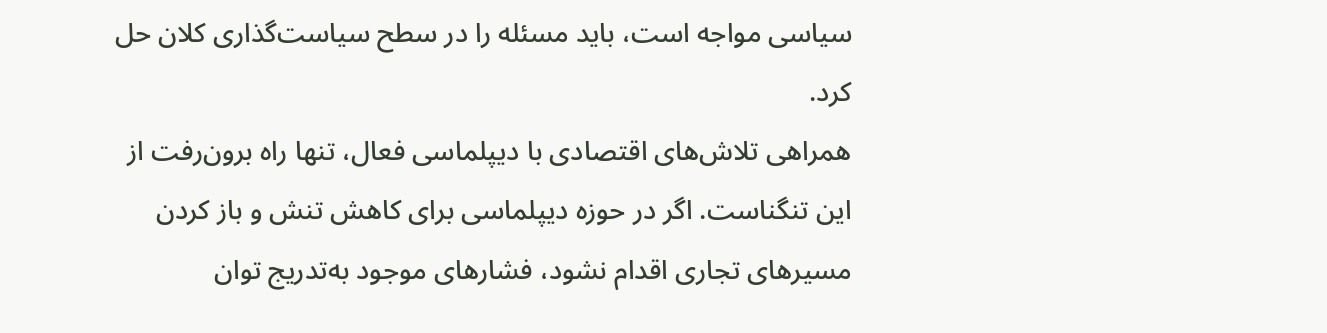سیاسی مواجه است، باید مسئله را در سطح سیاست‌گذاری کلان حل کرد.
همراهی تلاش‌های اقتصادی با دیپلماسی فعال، تنها راه برون‌رفت از این تنگناست. اگر در حوزه دیپلماسی برای کاهش تنش و باز کردن مسیرهای تجاری اقدام نشود، فشارهای موجود به‌تدریج توان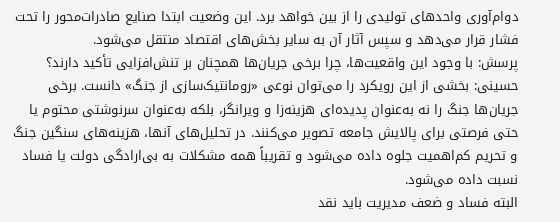دوام‌آوری واحدهای تولیدی را از بین خواهد برد. این وضعیت ابتدا صنایع صادرات‌محور را تحت فشار قرار می‌دهد و سپس آثار آن به سایر بخش‌های اقتصاد منتقل می‌شود.
پرسش: با وجود این واقعیت‌ها، چرا برخی جریان‌ها همچنان بر تنش‌افزایی تأکید دارند؟
حسینی: بخشی از این رویکرد را می‌توان نوعی «رومانتیک‌سازی از جنگ» دانست. برخی جریان‌ها جنگ را نه به‌عنوان پدیده‌ای هزینه‌زا و ویرانگر، بلکه به‌عنوان سرنوشتی محتوم یا حتی فرصتی برای پالایش جامعه تصویر می‌کنند. در تحلیل‌های آنها، هزینه‌های سنگین جنگ و تحریم کم‌اهمیت جلوه داده می‌شود و تقریباً همه مشکلات به بی‌ارادگی دولت یا فساد نسبت داده می‌شود.
البته فساد و ضعف مدیریت باید نقد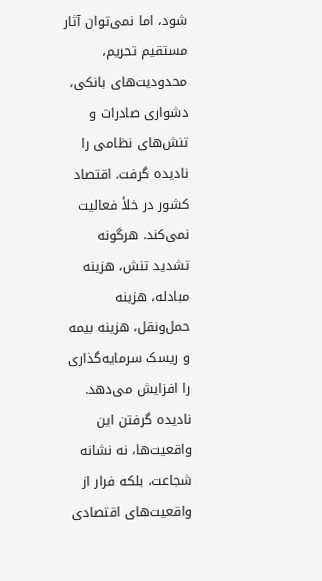شود، اما نمی‌توان آثار مستقیم تحریم، محدودیت‌های بانکی، دشواری صادرات و تنش‌های نظامی را نادیده گرفت. اقتصاد کشور در خلأ فعالیت نمی‌کند. هرگونه تشدید تنش، هزینه مبادله، هزینه حمل‌ونقل، هزینه بیمه و ریسک سرمایه‌گذاری را افزایش می‌دهد. نادیده گرفتن این واقعیت‌ها، نه نشانه شجاعت، بلکه فرار از واقعیت‌های اقتصادی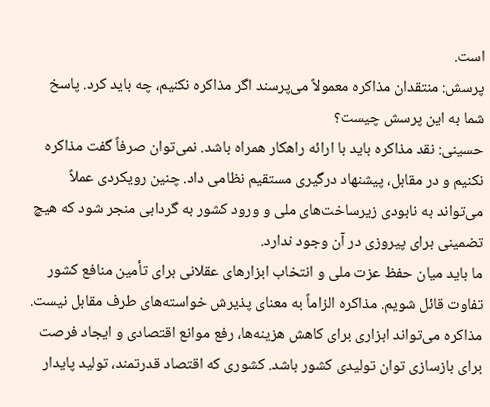است.
پرسش: منتقدان مذاکره معمولاً می‌پرسند اگر مذاکره نکنیم، چه باید کرد. پاسخ شما به این پرسش چیست؟
حسینی: نقد مذاکره باید با ارائه راهکار همراه باشد. نمی‌توان صرفاً گفت مذاکره نکنیم و در مقابل، پیشنهاد درگیری مستقیم نظامی داد. چنین رویکردی عملاً می‌تواند به نابودی زیرساخت‌های ملی و ورود کشور به گردابی منجر شود که هیچ تضمینی برای پیروزی در آن وجود ندارد.
ما باید میان حفظ عزت ملی و انتخاب ابزارهای عقلانی برای تأمین منافع کشور تفاوت قائل شویم. مذاکره الزاماً به معنای پذیرش خواسته‌های طرف مقابل نیست. مذاکره می‌تواند ابزاری برای کاهش هزینه‌ها، رفع موانع اقتصادی و ایجاد فرصت برای بازسازی توان تولیدی کشور باشد. کشوری که اقتصاد قدرتمند، تولید پایدار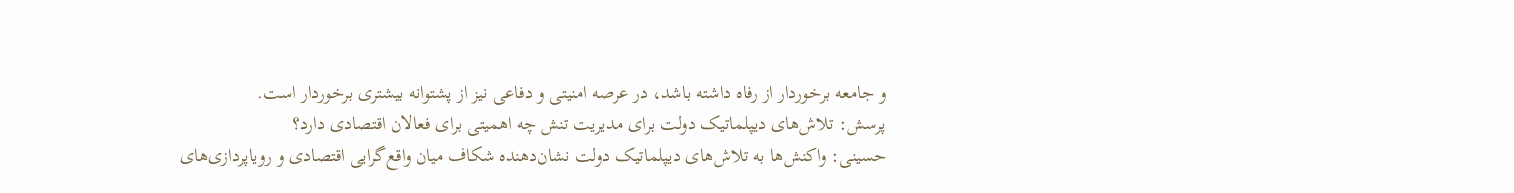و جامعه برخوردار از رفاه داشته باشد، در عرصه امنیتی و دفاعی نیز از پشتوانه بیشتری برخوردار است.
پرسش: تلاش‌های دیپلماتیک دولت برای مدیریت تنش چه اهمیتی برای فعالان اقتصادی دارد؟
حسینی: واکنش‌ها به تلاش‌های دیپلماتیک دولت نشان‌دهنده شکاف میان واقع‌گرایی اقتصادی و رویاپردازی‌های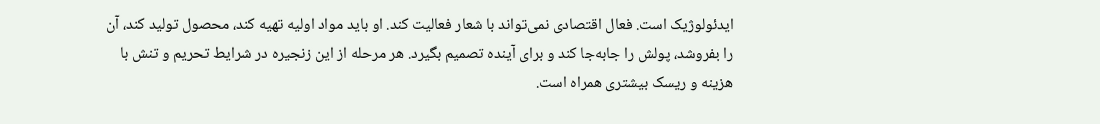ایدئولوژیک است. فعال اقتصادی نمی‌تواند با شعار فعالیت کند. او باید مواد اولیه تهیه کند، محصول تولید کند، آن را بفروشد، پولش را جابه‌جا کند و برای آینده تصمیم بگیرد. هر مرحله از این زنجیره در شرایط تحریم و تنش با هزینه و ریسک بیشتری همراه است.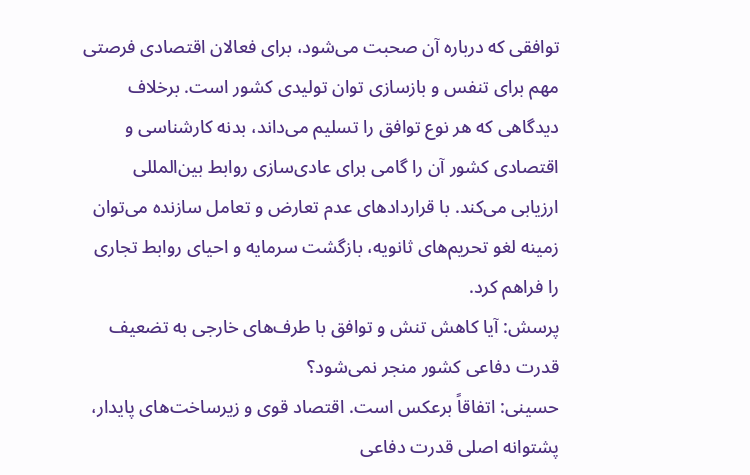توافقی که درباره آن صحبت می‌شود، برای فعالان اقتصادی فرصتی مهم برای تنفس و بازسازی توان تولیدی کشور است. برخلاف دیدگاهی که هر نوع توافق را تسلیم می‌داند، بدنه کارشناسی و اقتصادی کشور آن را گامی برای عادی‌سازی روابط بین‌المللی ارزیابی می‌کند. با قراردادهای عدم تعارض و تعامل سازنده می‌توان زمینه لغو تحریم‌های ثانویه، بازگشت سرمایه و احیای روابط تجاری را فراهم کرد.
پرسش: آیا کاهش تنش و توافق با طرف‌های خارجی به تضعیف قدرت دفاعی کشور منجر نمی‌شود؟
حسینی: اتفاقاً برعکس است. اقتصاد قوی و زیرساخت‌های پایدار، پشتوانه اصلی قدرت دفاعی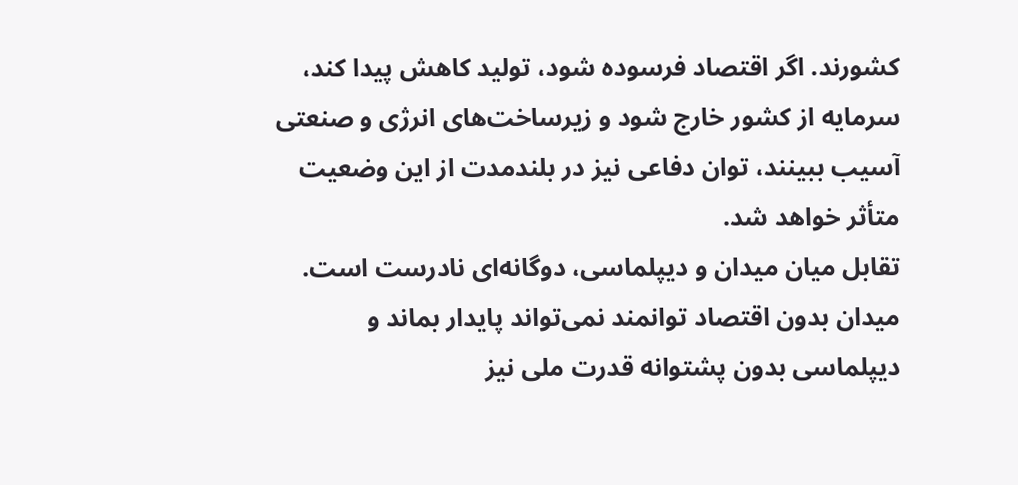کشورند. اگر اقتصاد فرسوده شود، تولید کاهش پیدا کند، سرمایه از کشور خارج شود و زیرساخت‌های انرژی و صنعتی آسیب ببینند، توان دفاعی نیز در بلندمدت از این وضعیت متأثر خواهد شد.
تقابل میان میدان و دیپلماسی، دوگانه‌ای نادرست است. میدان بدون اقتصاد توانمند نمی‌تواند پایدار بماند و دیپلماسی بدون پشتوانه قدرت ملی نیز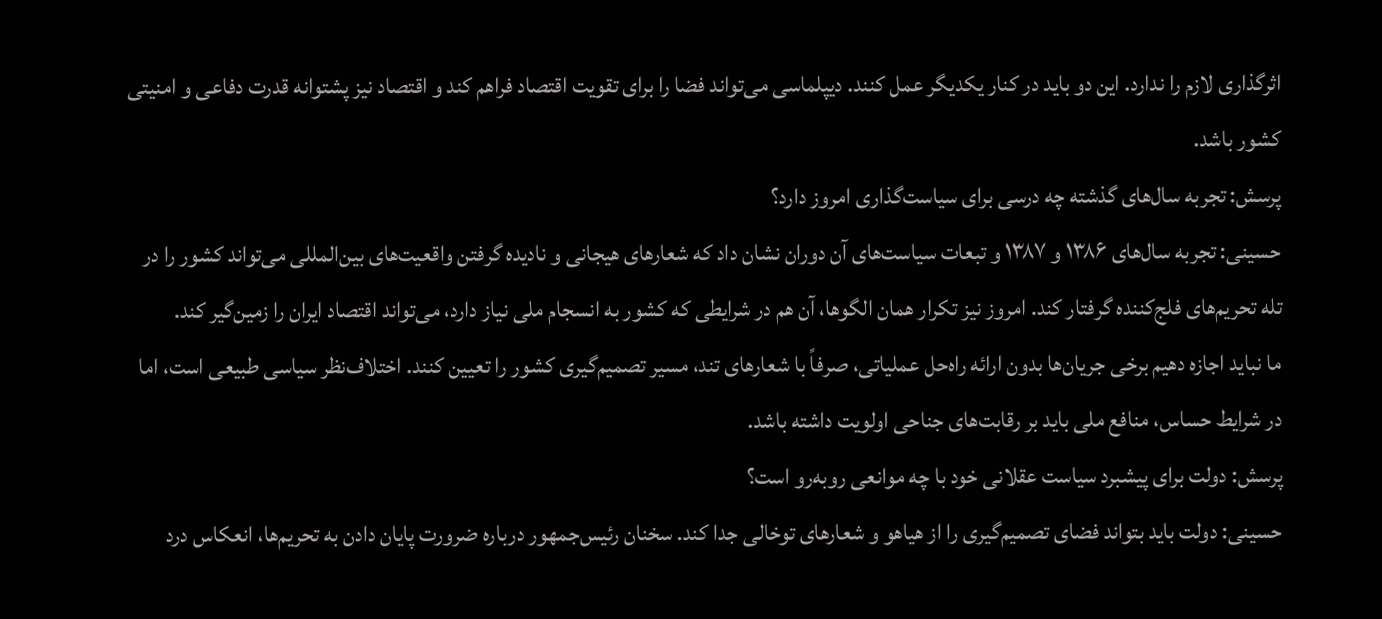اثرگذاری لازم را ندارد. این دو باید در کنار یکدیگر عمل کنند. دیپلماسی می‌تواند فضا را برای تقویت اقتصاد فراهم کند و اقتصاد نیز پشتوانه قدرت دفاعی و امنیتی کشور باشد.
پرسش: تجربه سال‌های گذشته چه درسی برای سیاست‌گذاری امروز دارد؟
حسینی: تجربه سال‌های ۱۳۸۶ و ۱۳۸۷ و تبعات سیاست‌های آن دوران نشان داد که شعارهای هیجانی و نادیده گرفتن واقعیت‌های بین‌المللی می‌تواند کشور را در تله تحریم‌های فلج‌کننده گرفتار کند. امروز نیز تکرار همان الگوها، آن هم در شرایطی که کشور به انسجام ملی نیاز دارد، می‌تواند اقتصاد ایران را زمین‌گیر کند.
ما نباید اجازه دهیم برخی جریان‌ها بدون ارائه راه‌حل عملیاتی، صرفاً با شعارهای تند، مسیر تصمیم‌گیری کشور را تعیین کنند. اختلاف‌نظر سیاسی طبیعی است، اما در شرایط حساس، منافع ملی باید بر رقابت‌های جناحی اولویت داشته باشد.
پرسش: دولت برای پیشبرد سیاست عقلانی خود با چه موانعی روبه‌رو است؟
حسینی: دولت باید بتواند فضای تصمیم‌گیری را از هیاهو و شعارهای توخالی جدا کند. سخنان رئیس‌جمهور درباره ضرورت پایان دادن به تحریم‌ها، انعکاس درد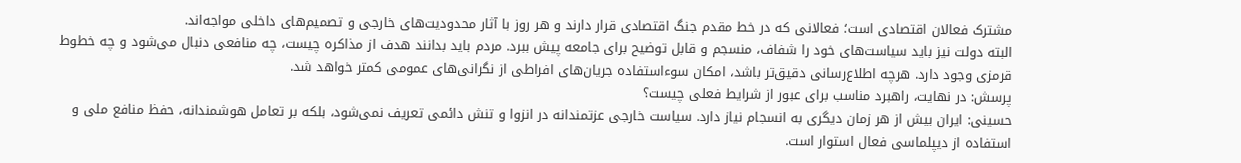مشترک فعالان اقتصادی است؛ فعالانی که در خط مقدم جنگ اقتصادی قرار دارند و هر روز با آثار محدودیت‌های خارجی و تصمیم‌های داخلی مواجه‌اند.
البته دولت نیز باید سیاست‌های خود را شفاف، منسجم و قابل توضیح برای جامعه پیش ببرد. مردم باید بدانند هدف از مذاکره چیست، چه منافعی دنبال می‌شود و چه خطوط قرمزی وجود دارد. هرچه اطلاع‌رسانی دقیق‌تر باشد، امکان سوءاستفاده جریان‌های افراطی از نگرانی‌های عمومی کمتر خواهد شد.
پرسش: در نهایت، راهبرد مناسب برای عبور از شرایط فعلی چیست؟
حسینی: ایران بیش از هر زمان دیگری به انسجام نیاز دارد. سیاست خارجی عزتمندانه در انزوا و تنش دائمی تعریف نمی‌شود، بلکه بر تعامل هوشمندانه، حفظ منافع ملی و استفاده از دیپلماسی فعال استوار است.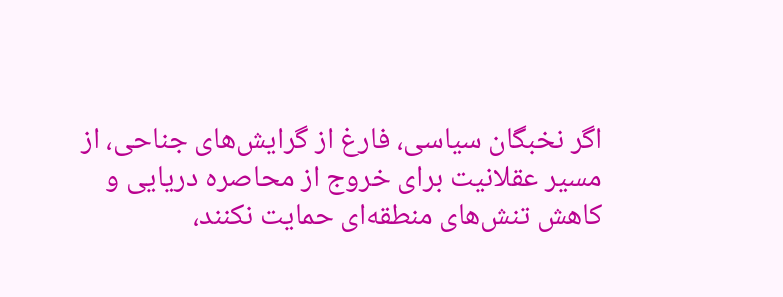اگر نخبگان سیاسی، فارغ از گرایش‌های جناحی، از مسیر عقلانیت برای خروج از محاصره دریایی و کاهش تنش‌های منطقه‌ای حمایت نکنند،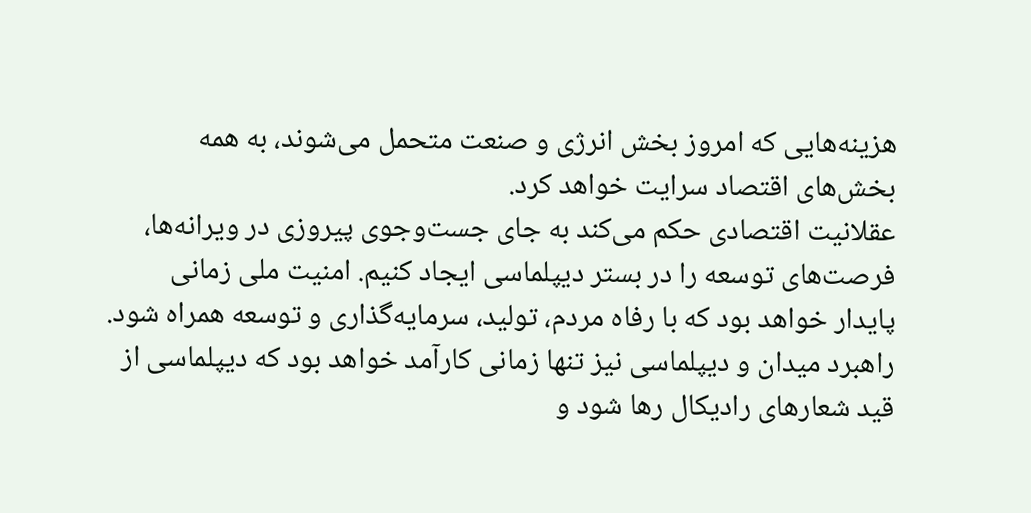هزینه‌هایی که امروز بخش انرژی و صنعت متحمل می‌شوند، به همه بخش‌های اقتصاد سرایت خواهد کرد.
عقلانیت اقتصادی حکم می‌کند به جای جست‌وجوی پیروزی در ویرانه‌ها، فرصت‌های توسعه را در بستر دیپلماسی ایجاد کنیم. امنیت ملی زمانی پایدار خواهد بود که با رفاه مردم، تولید، سرمایه‌گذاری و توسعه همراه شود. راهبرد میدان و دیپلماسی نیز تنها زمانی کارآمد خواهد بود که دیپلماسی از قید شعارهای رادیکال رها شود و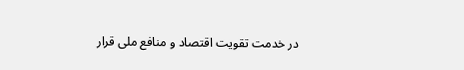در خدمت تقویت اقتصاد و منافع ملی قرار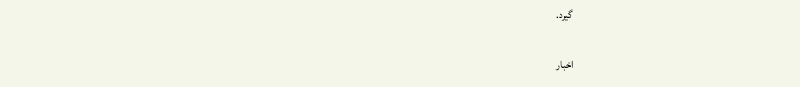گیرد.

اخبار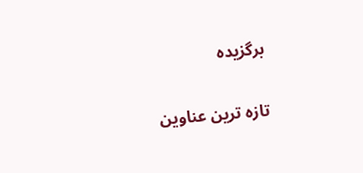برگزیده

تازه ترین عناوین